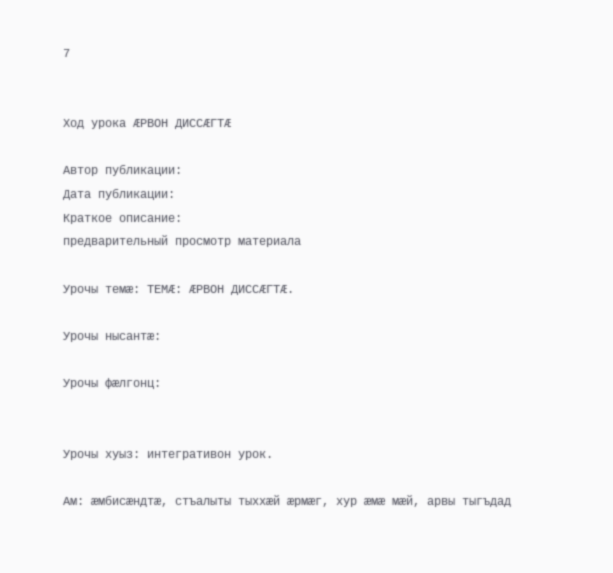7


Ход урока ÆРВОН ДИССÆГТÆ

Автор публикации:
Дата публикации:
Краткое описание:
предварительный просмотр материала

Урочы темæ: ТЕМÆ: ÆРВОН ДИССÆГТÆ.

Урочы нысантæ:

Урочы фæлгонц:


Урочы хуыз: интегративон урок.

Ам: æмбисæндтæ, стъалыты тыххæй æрмæг, хур æмæ мæй, арвы тыгъдад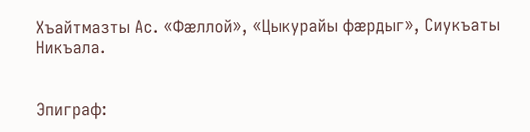Хъайтмазты Ас. «Фæллой», «Цыкурайы фæрдыг», Сиукъаты Никъала.


Эпиграф: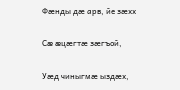Фæнды дæ арв, йе зæхх

Сæ æцæгтæ зæгъой,

Уæд чиныгмæ ыздæх,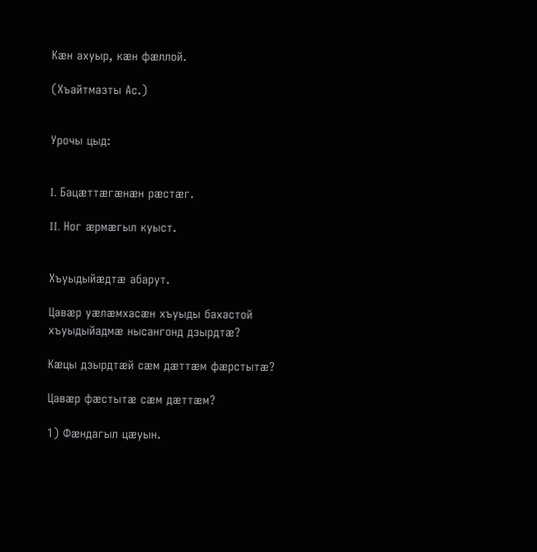Кæн ахуыр, кæн фæллой.

(Хъайтмазты Ас.)


Урочы цыд:


I. Бацæттæгæнæн рæстæг.

II. Ног æрмæгыл куыст.


Хъуыдыйæдтæ абарут.

Цавæр уæлæмхасæн хъуыды бахастой хъуыдыйадмæ нысангонд дзырдтæ?

Кæцы дзырдтæй сæм дæттæм фæрстытæ?

Цавæр фæстытæ сæм дæттæм?

1) Фæндагыл цæуын.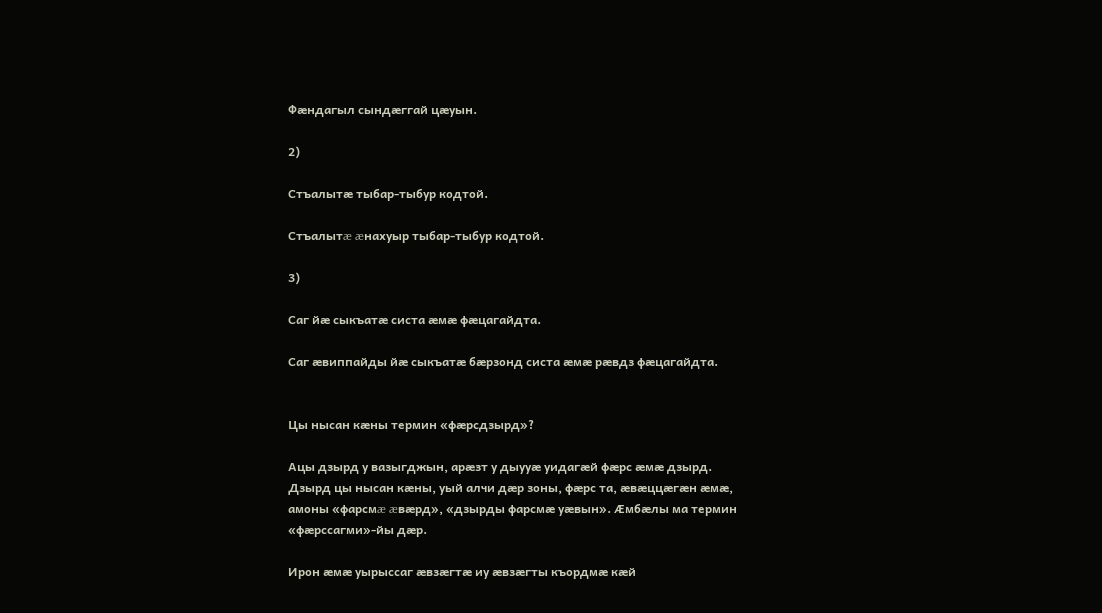Фæндагыл сындæггай цæуын.

2)

Стъалытæ тыбар-тыбур кодтой.

Стъалытæ æнахуыр тыбар-тыбур кодтой.

3)

Саг йæ сыкъатæ систа æмæ фæцагайдта.

Саг æвиппайды йæ сыкъатæ бæрзонд систа æмæ рæвдз фæцагайдта.


Цы нысан кæны термин «фæрсдзырд»?

Ацы дзырд у вазыгджын, арæзт у дыууæ уидагæй фæрс æмæ дзырд. Дзырд цы нысан кæны, уый алчи дæр зоны, фæрс та, æвæццæгæн æмæ, амоны «фарсмæ æвæрд», «дзырды фарсмæ уæвын». Æмбæлы ма термин «фæрссагми»-йы дæр.

Ирон æмæ уырыссаг æвзæгтæ иу æвзæгты къордмæ кæй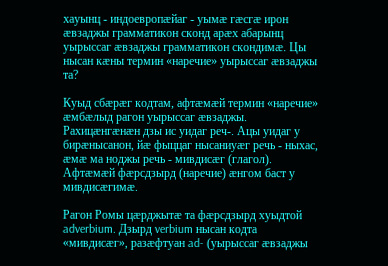хауынц - индоевропæйаг - уымæ гæсгæ ирон æвзаджы грамматикон сконд арæх абарынц уырыссаг æвзаджы грамматикон скондимæ. Цы нысан кæны термин «наречие» уырыссаг æвзаджы та?

Куыд сбæрæг кодтам, афтæмæй термин «наречие» æмбæлыд рагон уырыссаг æвзаджы. Рахицæнгæнæн дзы ис уидаг реч-. Ацы уидаг у бирæнысанон, йæ фыццаг нысаниуæг речь - ныхас, æмæ ма ноджы речь - мивдисæг (глагол). Афтæмæй фæрсдзырд (наречие) æнгом баст у мивдисæгимæ.

Рагон Ромы цæрджытæ та фæрсдзырд хуыдтой adverbium. Дзырд verbium нысан кодта «мивдисæг», разæфтуан ad- (уырыссаг æвзаджы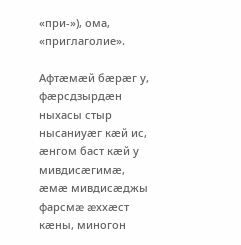«при-»), ома, «приглаголие».

Афтæмæй бæрæг у, фæрсдзырдæн ныхасы стыр нысаниуæг кæй ис, æнгом баст кæй у мивдисæгимæ, æмæ мивдисæджы фарсмæ æххæст кæны, миногон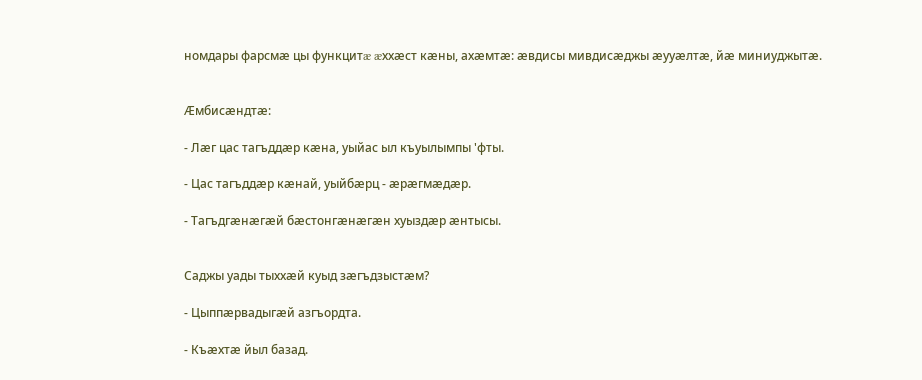номдары фарсмæ цы функцитæ æххæст кæны, ахæмтæ: æвдисы мивдисæджы æууæлтæ, йæ миниуджытæ.


Æмбисæндтæ:

- Лæг цас тагъддæр кæна, уыйас ыл къуылымпы 'фты.

- Цас тагъддæр кæнай, уыйбæрц - æрæгмæдæр.

- Тагъдгæнæгæй бæстонгæнæгæн хуыздæр æнтысы.


Саджы уады тыххæй куыд зæгъдзыстæм?

- Цыппæрвадыгæй азгъордта.

- Къæхтæ йыл базад.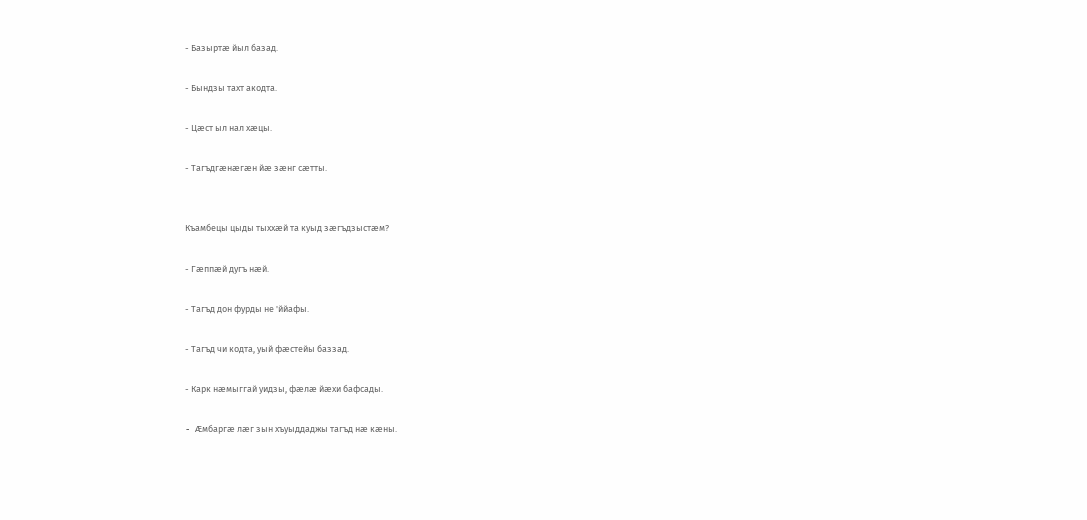- Базыртæ йыл базад.

- Бындзы тахт акодта.

- Цæст ыл нал хæцы.

- Тагъдгæнæгæн йæ зæнг сæтты.


Къамбецы цыды тыххæй та куыд зæгъдзыстæм?

- Гæппæй дугъ нæй.

- Тагъд дон фурды не 'ййафы.

- Тагъд чи кодта, уый фæстейы баззад.

- Карк нæмыггай уидзы, фæлæ йæхи бафсады.

- Æмбаргæ лæг зын хъуыддаджы тагъд нæ кæны.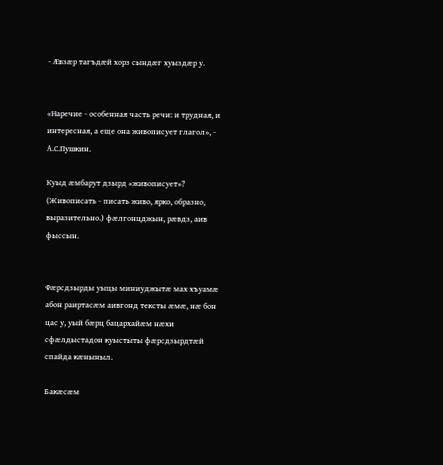- Æвзæр тагъдæй хорз сындæг хуыздæр у.


«Наречие - особенная часть речи: и трудная, и интересная, а еще она живописует глагол», - А.С.Пушкин.

Куыд æмбарут дзырд «живописует»? (Живописать - писать живо, ярко, образно, выразительно.) фæлгонцджын, рæвдз, аив фыссын.


Фæрсдзырды уыцы миниуджытæ мах хъуамæ абон раиртасæм аивгонд тексты æмæ, нæ бон цас у, уый бæрц бацархайæм нæхи сфæлдыстадон куыстыты фæрсдзырдтæй спайда кæныныл.

Бакæсæм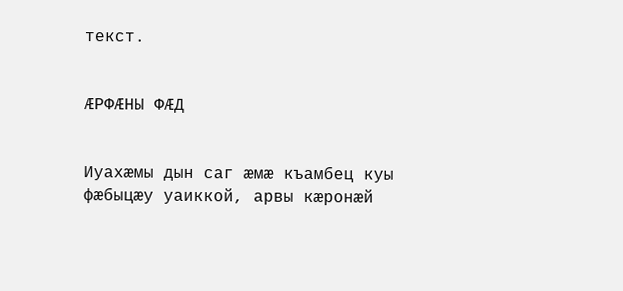текст.


ÆРФÆНЫ ФÆД


Иуахæмы дын саг æмæ къамбец куы фæбыцæу уаиккой, арвы кæронæй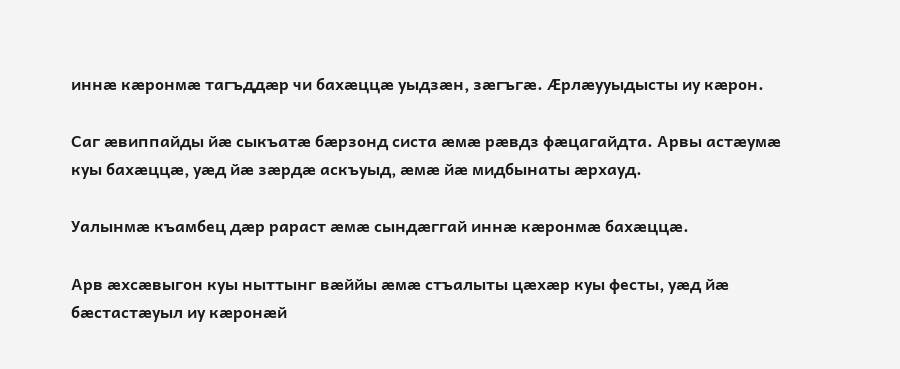иннæ кæронмæ тагъддæр чи бахæццæ уыдзæн, зæгъгæ. Æрлæууыдысты иу кæрон.

Саг æвиппайды йæ сыкъатæ бæрзонд систа æмæ рæвдз фæцагайдта. Арвы астæумæ куы бахæццæ, уæд йæ зæрдæ аскъуыд, æмæ йæ мидбынаты æрхауд.

Уалынмæ къамбец дæр рараст æмæ сындæггай иннæ кæронмæ бахæццæ.

Арв æхсæвыгон куы ныттынг вæййы æмæ стъалыты цæхæр куы фесты, уæд йæ бæстастæуыл иу кæронæй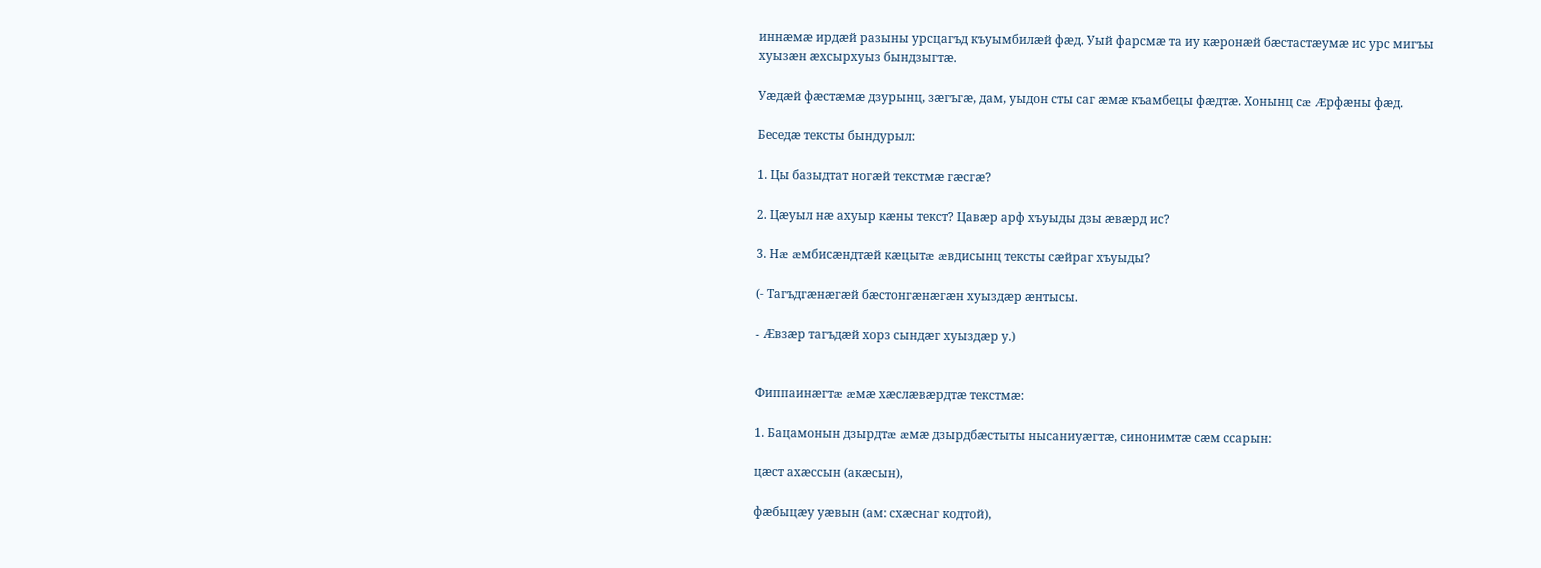иннæмæ ирдæй разыны урсцагъд къуымбилæй фæд. Уый фарсмæ та иу кæронæй бæстастæумæ ис урс мигъы хуызæн æхсырхуыз бындзыгтæ.

Уæдæй фæстæмæ дзурынц, зæгъгæ, дам, уыдон сты саг æмæ къамбецы фæдтæ. Хонынц сæ Æрфæны фæд.

Беседæ тексты бындурыл:

1. Цы базыдтат ногæй текстмæ гæсгæ?

2. Цæуыл нæ ахуыр кæны текст? Цавæр арф хъуыды дзы æвæрд ис?

3. Нæ æмбисæндтæй кæцытæ æвдисынц тексты сæйраг хъуыды?

(- Тагъдгæнæгæй бæстонгæнæгæн хуыздæр æнтысы.

- Æвзæр тагъдæй хорз сындæг хуыздæр у.)


Фиппаинæгтæ æмæ хæслæвæрдтæ текстмæ:

1. Бацамонын дзырдтæ æмæ дзырдбæстыты нысаниуæгтæ, синонимтæ сæм ссарын:

цæст ахæссын (акæсын),

фæбыцæу уæвын (ам: схæснаг кодтой),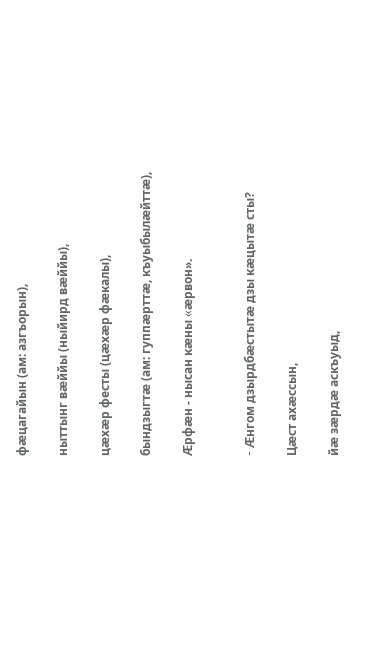фæцагайын (ам: азгъорын),

ныттынг вæййы (ныйирд вæййы),

цæхæр фесты (цæхæр фæкалы),

бындзыгтæ (ам: гуппæрттæ, къуыбылæйттæ),

Æрфæн - нысан кæны «æрвон».


- Æнгом дзырдбæстытæ дзы кæцытæ сты?

Цæст ахæссын,

йæ зæрдæ аскъуыд,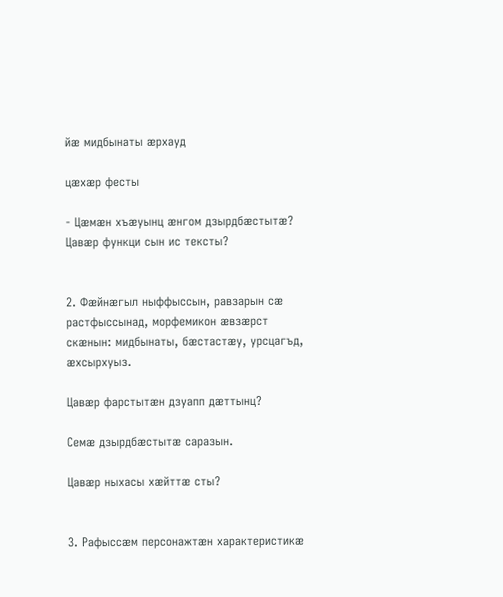йæ мидбынаты æрхауд

цæхæр фесты

- Цæмæн хъæуынц æнгом дзырдбæстытæ? Цавæр функци сын ис тексты?


2. Фæйнæгыл ныффыссын, равзарын сæ растфыссынад, морфемикон æвзæрст скæнын: мидбынаты, бæстастæу, урсцагъд, æхсырхуыз.

Цавæр фарстытæн дзуапп дæттынц?

Семæ дзырдбæстытæ саразын.

Цавæр ныхасы хæйттæ сты?


3. Рафыссæм персонажтæн характеристикæ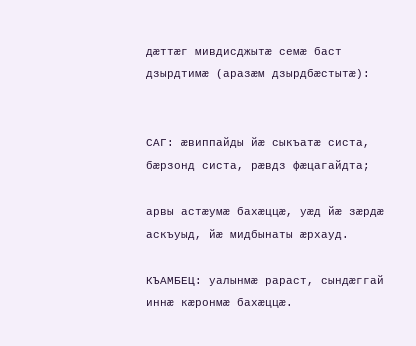дæттæг мивдисджытæ семæ баст дзырдтимæ (аразæм дзырдбæстытæ):


САГ: æвиппайды йæ сыкъатæ систа, бæрзонд систа, рæвдз фæцагайдта;

арвы астæумæ бахæццæ, уæд йæ зæрдæ аскъуыд, йæ мидбынаты æрхауд.

КЪАМБЕЦ: уалынмæ рараст, сындæггай иннæ кæронмæ бахæццæ.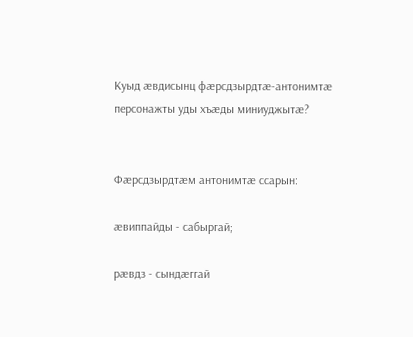Куыд æвдисынц фæрсдзырдтæ-антонимтæ персонажты уды хъæды миниуджытæ?


Фæрсдзырдтæм антонимтæ ссарын:

æвиппайды - сабыргай;

рæвдз - сындæггай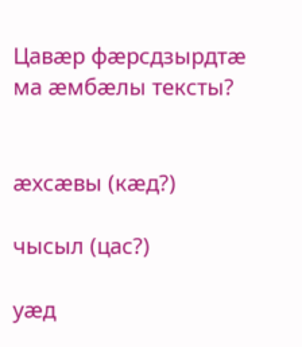Цавæр фæрсдзырдтæ ма æмбæлы тексты?


æхсæвы (кæд?)

чысыл (цас?)

уæд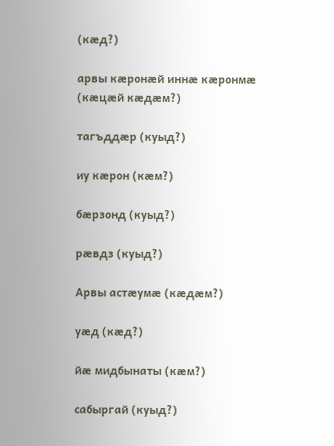(кæд?)

арвы кæронæй иннæ кæронмæ (кæцæй кæдæм?)

тагъддæр (куыд?)

иу кæрон (кæм?)

бæрзонд (куыд?)

рæвдз (куыд?)

Арвы астæумæ (кæдæм?)

уæд (кæд?)

йæ мидбынаты (кæм?)

сабыргай (куыд?)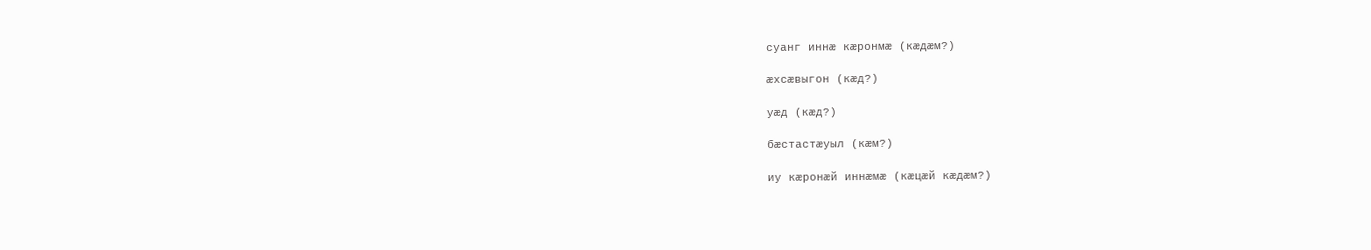суанг иннæ кæронмæ (кæдæм?)

æхсæвыгон (кæд?)

уæд (кæд?)

бæстастæуыл (кæм?)

иу кæронæй иннæмæ (кæцæй кæдæм?)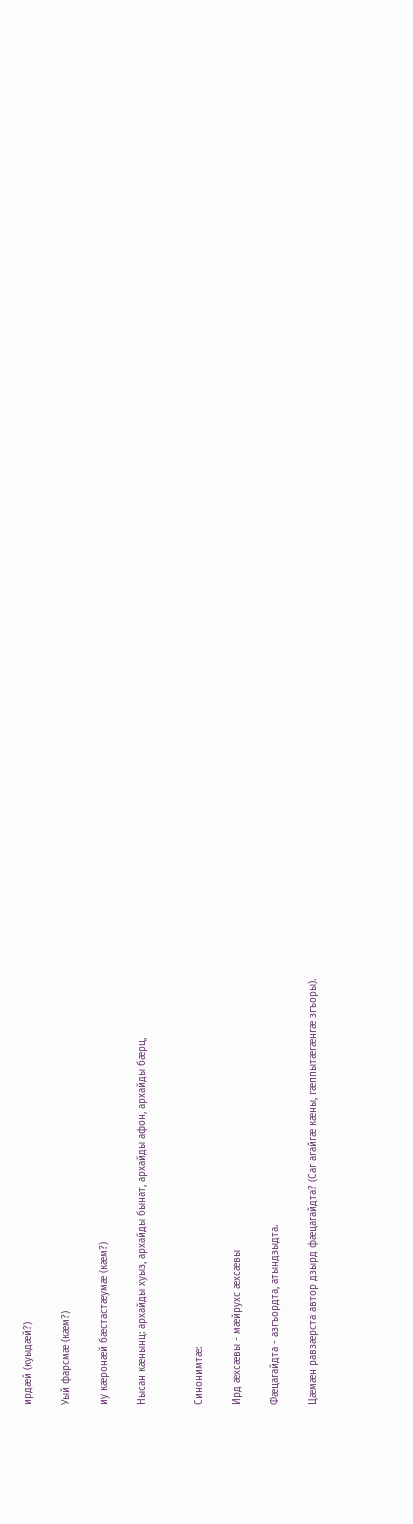ирдæй (куыдæй?)

Уый фарсмæ (кæм?)

иу кæронæй бæстастæумæ (кæм?)

Нысан кæнынц: архайды хуыз, архайды бынат, архайды афон, архайды бæрц,


Синонимтæ:

Ирд æхсæвы - мæйрухс æхсæвы

Фæцагайдта - азгъордта, атындзыдта.

Цæмæн равзæрста автор дзырд фæцагайдта? (Саг агайгæ кæны, гæппытæгæнгæ згъоры).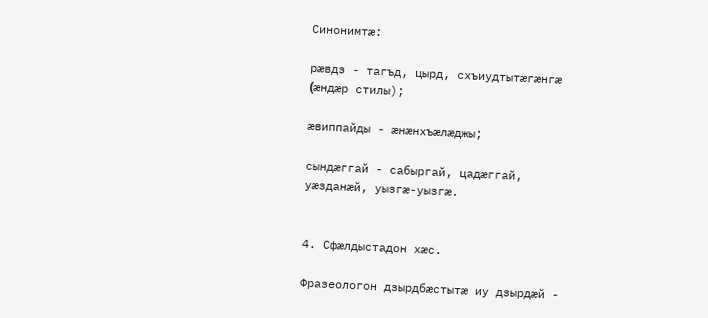Синонимтæ:

рæвдз - тагъд, цырд, схъиудтытæгæнгæ (æндæр стилы);

æвиппайды - æнæнхъæлæджы;

сындæггай - сабыргай, цадæггай, уæзданæй, уызгæ-уызгæ.


4. Сфæлдыстадон хæс.

Фразеологон дзырдбæстытæ иу дзырдæй -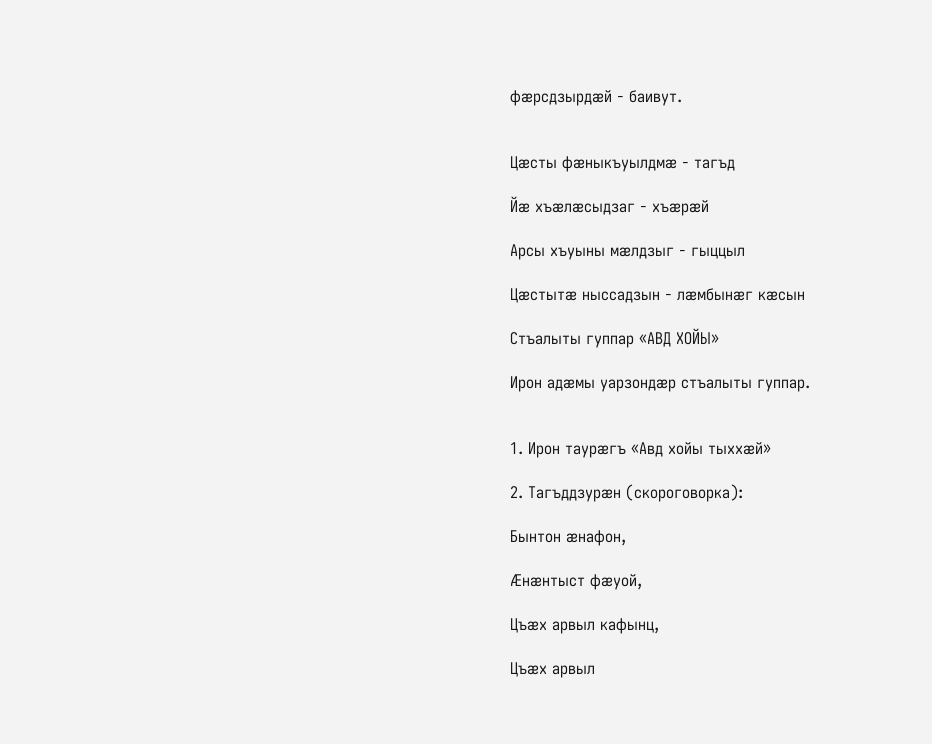фæрсдзырдæй - баивут.


Цæсты фæныкъуылдмæ - тагъд

Йæ хъæлæсыдзаг - хъæрæй

Арсы хъуыны мæлдзыг - гыццыл

Цæстытæ ныссадзын - лæмбынæг кæсын

Стъалыты гуппар «АВД ХОЙЫ»

Ирон адæмы уарзондæр стъалыты гуппар.


1. Ирон таурæгъ «Авд хойы тыххæй»

2. Тагъддзурæн (скороговорка):

Бынтон æнафон,

Æнæнтыст фæуой,

Цъæх арвыл кафынц,

Цъæх арвыл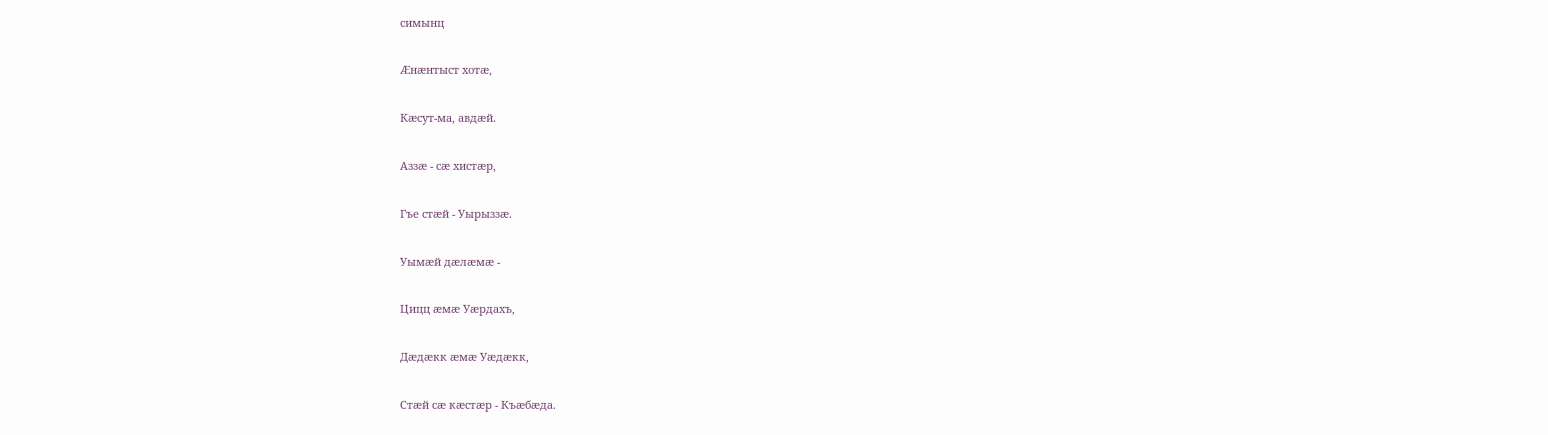симынц

Æнæнтыст хотæ,

Кæсут-ма, авдæй.

Аззæ - сæ хистæр,

Гъе стæй - Уырыззæ.

Уымæй дæлæмæ -

Цицц æмæ Уæрдахъ,

Дæдæкк æмæ Уæдæкк,

Стæй сæ кæстæр - Къæбæда.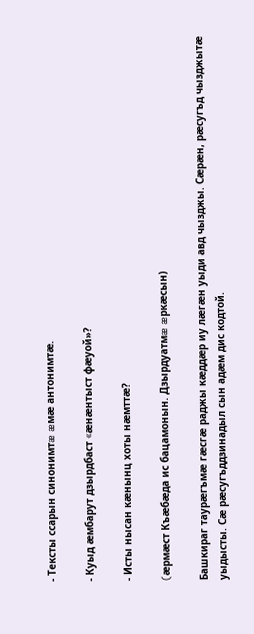- Тексты ссарын синонимтæ æмæ антонимтæ.

- Куыд æмбарут дзырдбаст «æнæнтыст фæуой»?

- Исты нысан кæнынц хоты нæмттæ?

(æрмæст Къæбæда ис бацамонын. Дзырдуатмæ æркæсын)

Башкираг таурæгъмæ гæсгæ раджы кæддæр иу лæгæн уыди авд чызджы. Сæрæн, рæсугъд чызджытæ уыдысты. Сæ рæсугъддзинадыл сын адæм дис кодтой.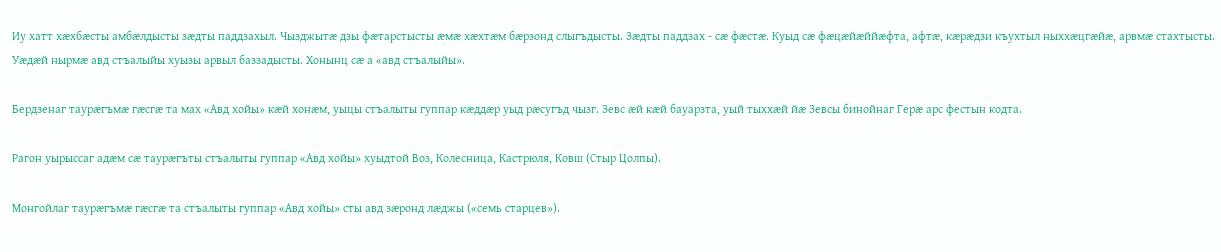Иу хатт хæхбæсты амбæлдысты зæдты паддзахыл. Чызджытæ дзы фæтарстысты æмæ хæхтæм бæрзонд слыгъдысты. Зæдты паддзах - сæ фæстæ. Куыд сæ фæцæйæййæфта, афтæ, кæрæдзи къухтыл ныххæцгæйæ, арвмæ стахтысты. Уæдæй нырмæ авд стъалыйы хуызы арвыл баззадысты. Хонынц сæ а «авд стъалыйы».

Бердзенаг таурæгъмæ гæсгæ та мах «Авд хойы» кæй хонæм, уыцы стъалыты гуппар кæддæр уыд рæсугъд чызг. Зевс æй кæй бауарзта, уый тыххæй йæ Зевсы бинойнаг Герæ арс фестын кодта.

Рагон уырыссаг адæм сæ таурæгъты стъалыты гуппар «Авд хойы» хуыдтой Воз, Колесница, Кастрюля, Ковш (Стыр Цолпы).

Монгойлаг таурæгъмæ гæсгæ та стъалыты гуппар «Авд хойы» сты авд зæронд лæджы («семь старцев»).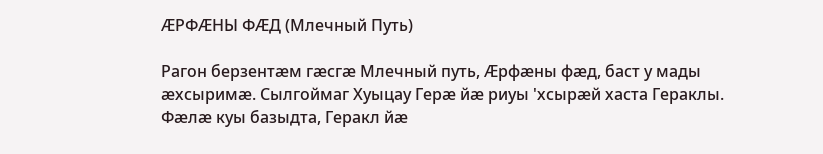ÆРФÆНЫ ФÆД (Млечный Путь)

Рагон берзентæм гæсгæ Млечный путь, Æрфæны фæд, баст у мады æхсыримæ. Сылгоймаг Хуыцау Герæ йæ риуы 'хсырæй хаста Гераклы. Фæлæ куы базыдта, Геракл йæ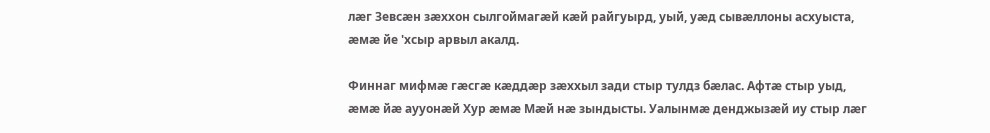лæг Зевсæн зæххон сылгоймагæй кæй райгуырд, уый, уæд сывæллоны асхуыста, æмæ йе 'хсыр арвыл акалд.

Финнаг мифмæ гæсгæ кæддæр зæххыл зади стыр тулдз бæлас. Афтæ стыр уыд, æмæ йæ аууонæй Хур æмæ Мæй нæ зындысты. Уалынмæ денджызæй иу стыр лæг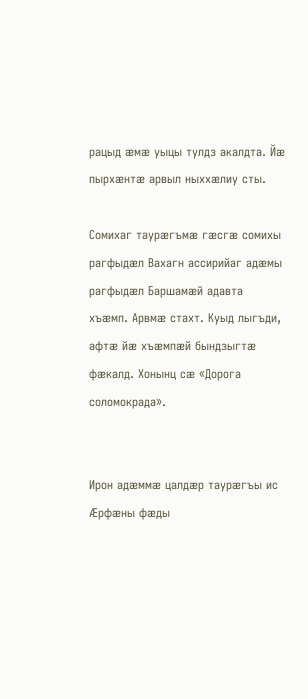рацыд æмæ уыцы тулдз акалдта. Йæ пырхæнтæ арвыл ныххæлиу сты.

Сомихаг таурæгъмæ гæсгæ сомихы рагфыдæл Вахагн ассирийаг адæмы рагфыдæл Баршамæй адавта хъæмп. Арвмæ стахт. Куыд лыгъди, афтæ йæ хъæмпæй бындзыгтæ фæкалд. Хонынц сæ «Дорога соломокрада».


Ирон адæммæ цалдæр таурæгъы ис Æрфæны фæды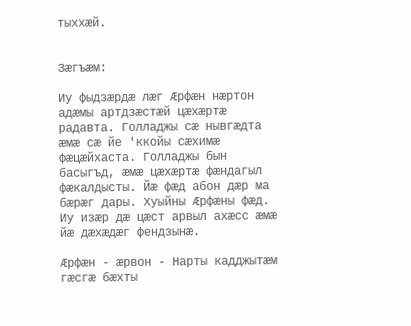тыххæй.


Зæгъæм:

Иу фыдзæрдæ лæг Æрфæн нæртон адæмы артдзæстæй цæхæртæ радавта. Голладжы сæ нывгæдта æмæ сæ йе 'ккойы сæхимæ фæцæйхаста. Голладжы бын басыгъд, æмæ цæхæртæ фæндагыл фæкалдысты. Йæ фæд абон дæр ма бæрæг дары. Хуыйны Æрфæны фæд. Иу изæр дæ цæст арвыл ахæсс æмæ йæ дæхæдæг фендзынæ.

Æрфæн - æрвон - Нарты кадджытæм гæсгæ бæхты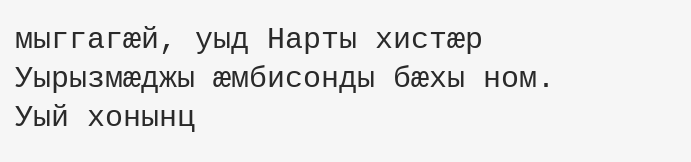мыггагæй, уыд Нарты хистæр Уырызмæджы æмбисонды бæхы ном. Уый хонынц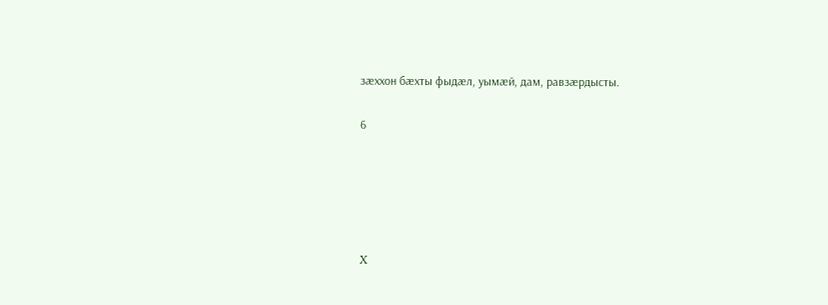зæххон бæхты фыдæл, уымæй, дам, равзæрдысты.

6





X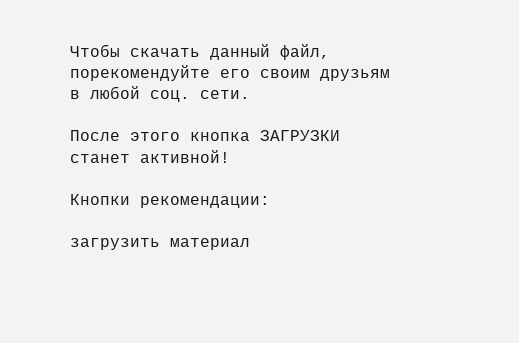Чтобы скачать данный файл, порекомендуйте его своим друзьям в любой соц. сети.

После этого кнопка ЗАГРУЗКИ станет активной!

Кнопки рекомендации:

загрузить материал